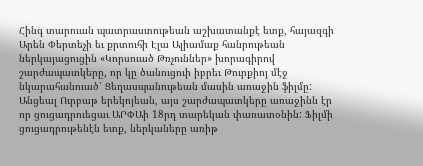Հինգ տարուան պատրաստութեան աշխատանքէ ետք, հայազգի Արեն Փերտեչի եւ քրտուհի Էլա Ալիամաք հանրութեան ներկայացուցին «Կորսուած Թռչուններ» խորագիրով շարժապատկերը, որ կը ծանուցուի իբրեւ Թուրքիոյ մէջ նկարահանուած՝ Ցեղասպանութեան մասին առաջին ֆիլմը:
Անցեալ Ուրբաթ երեկոյեան, այս շարժապատկերը առաջինն էր որ ցուցադրուեցաւ ԱՐՓԱի 18րդ տարեկան փառատօնին: Ֆիլմի ցուցադրութենէն ետք, ներկաները առիթ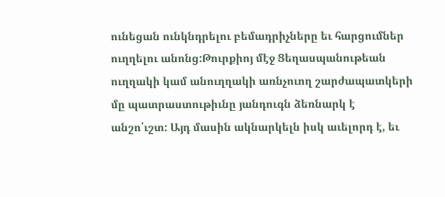ունեցան ունկնդրելու բեմադրիչները եւ հարցումներ ուղղելու անոնց:Թուրքիոյ մէջ Ցեղասպանութեան ուղղակի կամ անուղղակի առնչուող շարժապատկերի մը պատրաստութիւնը յանդուգն ձեռնարկ է անշո՛ւշտ: Այդ մասին ակնարկելն իսկ աւելորդ է, եւ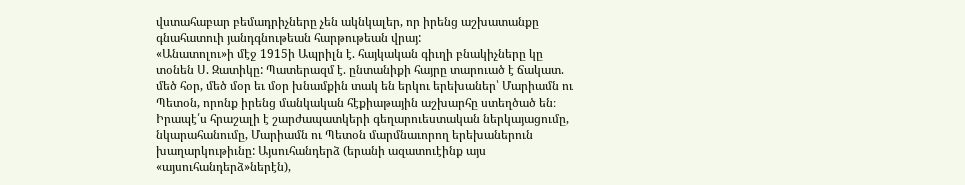վստահաբար բեմադրիչները չեն ակնկալեր, որ իրենց աշխատանքը գնահատուի յանդգնութեան հարթութեան վրայ:
«Անատոլու»ի մէջ 1915ի Ապրիլն է. հայկական գիւղի բնակիչները կը տօնեն Ս. Զատիկը: Պատերազմ է. ընտանիքի հայրը տարուած է ճակատ. մեծ հօր, մեծ մօր եւ մօր խնամքին տակ են երկու երեխաներ՝ Մարիամն ու Պետօն, որոնք իրենց մանկական հէքիաթային աշխարհը ստեղծած են։
Իրապէ՛ս հրաշալի է շարժապատկերի գեղարուեստական ներկայացումը, նկարահանումը, Մարիամն ու Պետօն մարմնաւորող երեխաներուն խաղարկութիւնը: Այսուհանդերձ (երանի ազատուէինք այս «այսուհանդերձ»ներէն),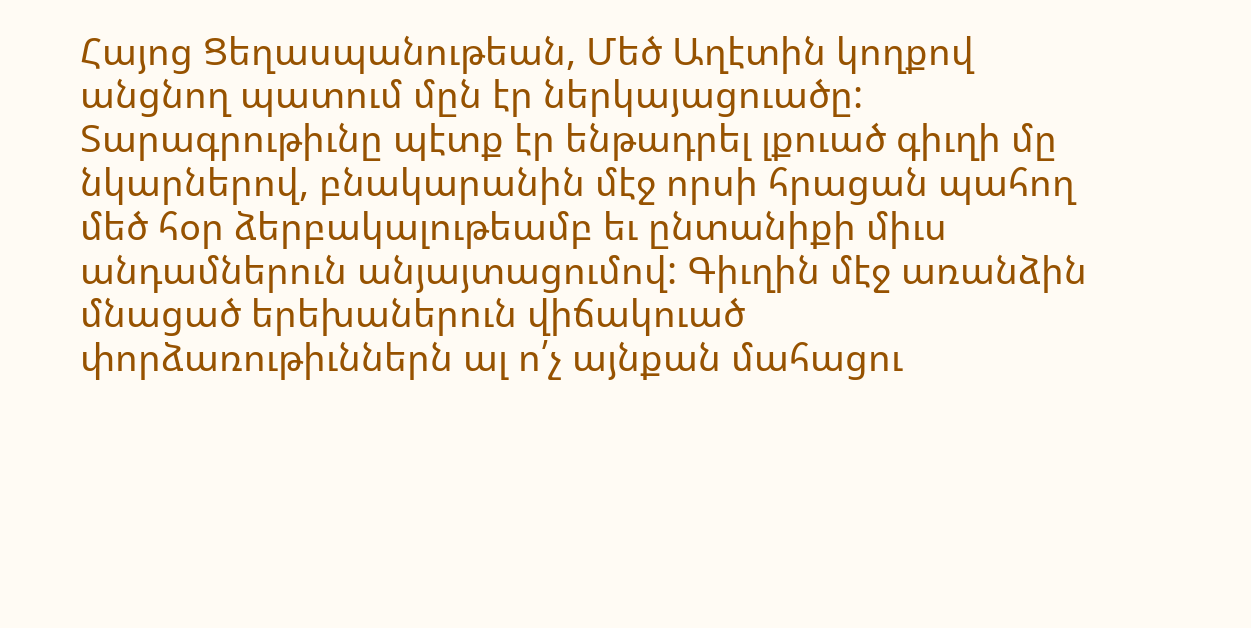Հայոց Ցեղասպանութեան, Մեծ Աղէտին կողքով անցնող պատում մըն էր ներկայացուածը: Տարագրութիւնը պէտք էր ենթադրել լքուած գիւղի մը նկարներով, բնակարանին մէջ որսի հրացան պահող մեծ հօր ձերբակալութեամբ եւ ընտանիքի միւս անդամներուն անյայտացումով: Գիւղին մէջ առանձին մնացած երեխաներուն վիճակուած փորձառութիւններն ալ ո՛չ այնքան մահացու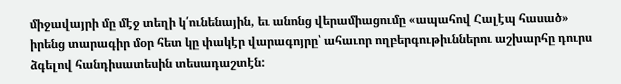միջավայրի մը մէջ տեղի կ՛ունենային, եւ անոնց վերամիացումը «ապահով Հալէպ հասած» իրենց տարագիր մօր հետ կը փակէր վարագոյրը՝ ահաւոր ողբերգութիւններու աշխարհը դուրս ձգելով հանդիսատեսին տեսադաշտէն: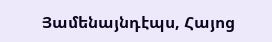Յամենայնդէպս, Հայոց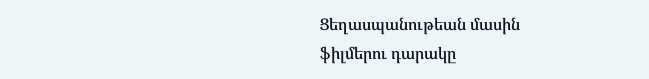Ցեղասպանութեան մասին ֆիլմերու դարակը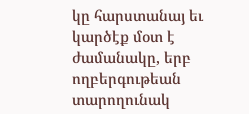կը հարստանայ եւ կարծէք մօտ է ժամանակը, երբ ողբերգութեան տարողունակ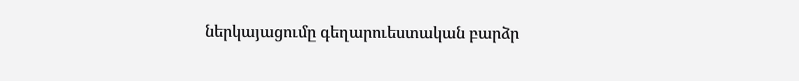ներկայացումը գեղարուեստական բարձր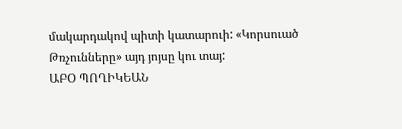մակարդակով պիտի կատարուի: «Կորսուած Թռչունները» այդ յոյսը կու տայ:
ԱԲՕ ՊՈՂԻԿԵԱՆ